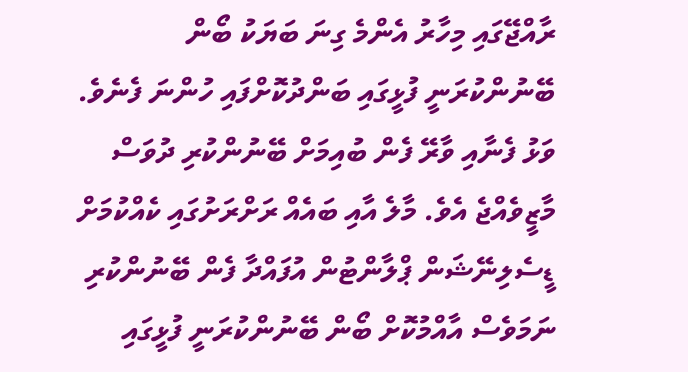ރާއްޖޭގައި މިހާރު އެންމެ ގިނަ ބަޔަކު ބޯން ބޭނުންކުރަނީ ފުޅީގައި ބަންދުކޮށްފައި ހުންނަ ފެނެވެ. ވަޅު ފެނާއި ވާރޭ ފެން ބުއިމަށް ބޭނުންކުރި ދުވަސް މާޒީވެއްޖެ އެވެ. މާލެ އާއި ބައެއް ރަށްރަށުގައި ކެއްކުމަށް ޑީސެލިނޭޝަން ޕްލާންޓުން އުފައްދާ ފެން ބޭނުންކުރި ނަމަވެސް އާއްމުކޮށް ބޯން ބޭނުންކުރަނީ ފުޅީގައި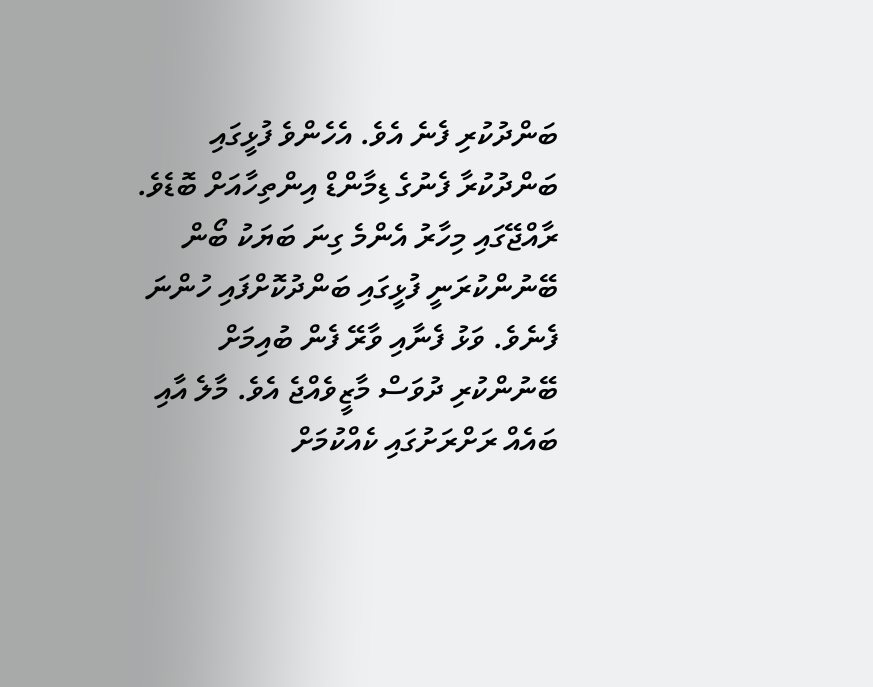ބަންދުކުރި ފެނެ އެވެ. އެހެންވެ ފުޅީގައި ބަންދުކުރާ ފެނުގެ ޑިމާންޑް އިންތިހާއަށް ބޮޑެވެ.
ރާއްޖޭގައި މިހާރު އެންމެ ގިނަ ބަޔަކު ބޯން ބޭނުންކުރަނީ ފުޅީގައި ބަންދުކޮށްފައި ހުންނަ ފެނެވެ. ވަޅު ފެނާއި ވާރޭ ފެން ބުއިމަށް ބޭނުންކުރި ދުވަސް މާޒީވެއްޖެ އެވެ. މާލެ އާއި ބައެއް ރަށްރަށުގައި ކެއްކުމަށް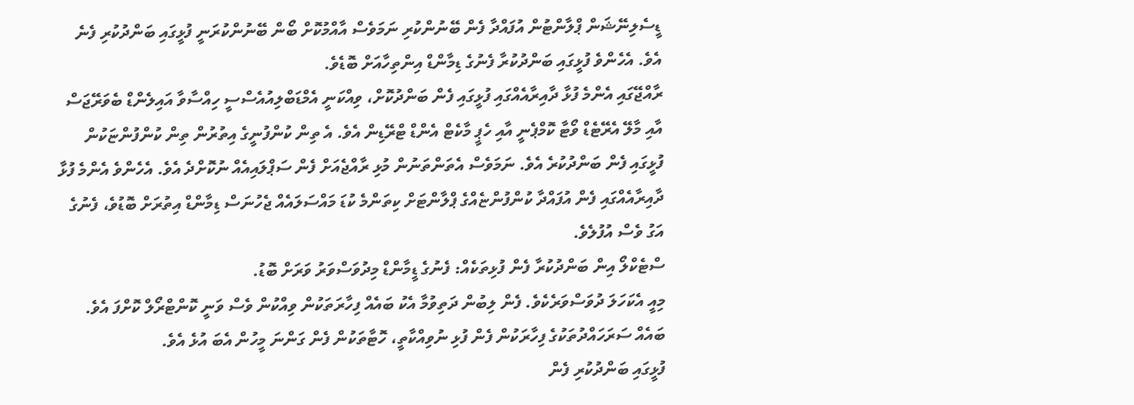ޑީސެލިނޭޝަން ޕްލާންޓުން އުފައްދާ ފެން ބޭނުންކުރި ނަމަވެސް އާއްމުކޮށް ބޯން ބޭނުންކުރަނީ ފުޅީގައި ބަންދުކުރި ފެނެ އެވެ. އެހެންވެ ފުޅީގައި ބަންދުކުރާ ފެނުގެ ޑިމާންޑް އިންތިހާއަށް ބޮޑެވެ.
ރާއްޖޭގައި އެންމެ ފުޅާ ދާއިރާއެއްގައި ފުޅީގައި ފެން ބަންދުކޮށް، ވިއްކަނީ އެމްޑަބްލިއުއެސްސީ ހިއްސާވާ އައިލެންޑް ބެވަރޭޖަސް އާއި މާލޭ އެރޭޓެޑް ވޯޓާ ކޮމްޕެނީ އާއި ހެޕީ މާކެޓް އެންޑް ޓްރޭޑިން އެވެ. އެ ތިން ކުންފުނީގެ އިތުރުން ތިން ކުންފުންޏަކުން ފުޅީގައި ފެން ބަންދުކުރެ އެވެ. ނަމަވެސް އެތަންތަނުން މުޅި ރާއްޖެއަށް ފެން ސަޕްލައިއެއް ނުކޮށްދެ އެވެ. އެހެންވެ އެންމެ ފުޅާ ދާއިރާއެއްގައި ފެން އުފައްދާ ކުންފުންޏެއްގެ ޕްލާންޓަށް ކިތަންމެ ކުޑަ މައްސަލައެއް ޖެހުނަސް ޑިމާންޑް އިތުރަށް ބޮޑުވެ، ފެނުގެ އަގު ވެސް އުފުލެވެ.
ސްޓެކްލޯ އިން ބަންދުކުރާ ފެން ފުޅިތަކެއް: ފެނުގެ ޑީމާންޑް މިދުވަސްވަރު ވަރަށް ބޮޑު.
މިއީ އެކަހަލަ ދުވަސްވަރެކެވެ. ފެން ލިބުން ދަތިވުމާ އެކު ބައެއް ފިހާރަތަކުން ވިއްކުން ވެސް ވަނީ ކޮންޓްރޯލް ކޮށްފަ އެވެ. ބައެއް ސަރަހައްދުތަކުގެ ފިހާރަކުން ފެން ފުޅި ނުވިއްކާތީ، ހޮޓާތަކުން ފެން ގަންނަ މީހުން އެބަ އުޅެ އެވެ.
ފުޅީގައި ބަންދުކުރި ފެން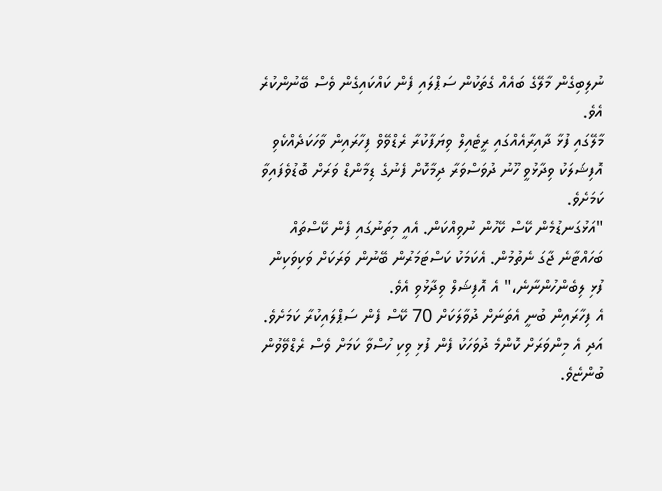ނުލިބިގެން މާލޭގެ ބައެއް ގެތަކުން ސަޕްލައި ފެން ކައްކައިގެން ވެސް ބޭނުންކުރެ އެވެ.
މާލޭގައި ފުޅާ ދާއިރާއެއްގައި ރީޓެއިލް ވިޔަފާކުރާ ރެޑްވޭވް ފިހާރައިން ވާހަކަދެއްކެވި އޮފިޝަލަކު ވިދާޅުވީ ހޫނު ދުވަސްވަރާ ދިމާކޮށް ފެނުގެ ޑިމާންޑް ވަރަށް ބޮޑުވެފައިވާ ކަމަށެވެ.
"އަޅުގަނޑުމެން ކޭސް ކޭހުން ނުވިއްކަން. އެއީ މިތަނުގައި ފެން ކޭސްތައް ބަހައްޓާނެ ޖާގަ ނެތުމުން. އެކަމަކު ކަސްޓަމަރުން ބޭނުން ވަރަކަށް ވަކިވަކިން ފުޅި ލިބެންހުންނާނެ،" އެ އޮފިޝަލް ވިދާޅުވި އެވެ.
އެ ފިހާރައިން ބުނީ އެތަނަށް ދުވާލަކަށް 70 ކޭސް ފެން ސަޕްލައިކުރާ ކަމަށެވެ. އަދި އެ މިންވަރަށް ކޮންމެ ދުވަހަކު ފެން ފުޅި ވިކި ހުސްވާ ކަމަށް ވެސް ރެޑްވޭވުން ބުންޏެވެ.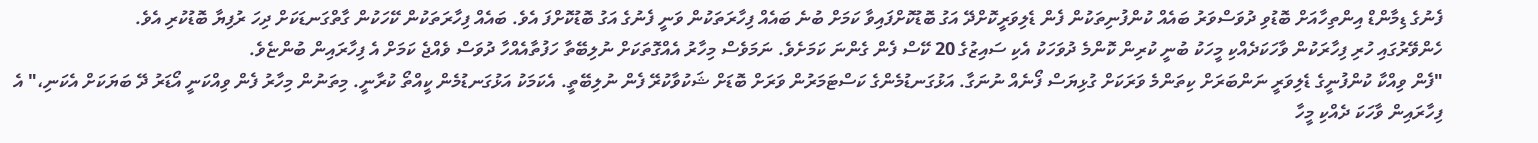ފެނުގެ ޑިމާންޑް އިންތިހާއަށް ބޮޑުވި ދުވަސްވަރު ބައެއް ކުންފުނިތަކުން ފެން ޑެލިވަރީކޮށްދޭ އަގު ބޮޑުކޮށްފައިވާ ކަމަށް ބުނެ ބައެއް ފިހާރަތަކުން ވަނީ ފެނުގެ އަގު ބޮޑުކޮށްފަ އެވެ. ބައެއް ފިހާރަތަކުން ކޭހަކުން ގާތްގަނޑަކަށް ދިހަ ރުފިޔާ ބޮޑުކުރި އެވެ.
ހެންވޭރުގައި ހުރި ފިހާރަކުން ވާހަކަދެއްކި މީހަކު ބުނީ ކުރިން ކޮންމެ ދުވަހަކު އެކި ސައިޒުގެ 20 ކޭސް ފެން ގެންނަ ކަމަށެވެ. ނަމަވެސް މިހާރު އެއްގޮތަކަށް ނުލިބޭތާ ހަފުތާއެއްހާ ދުވަސް ވެއްޖެ ކަމަށް އެ ފިހާރައިން ބުންޏެވެ.
"ފެން ވިއްކާ ކުންފުނީގެ ޑެލިވަރީ ނަންބަރަށް ކިތަންމެ ވަރަކަށް ގުޅިޔަސް ފޯނެއް ނުނަގާ. އަޅުގަނޑުމެންގެ ކަސްޓަމަރުން ވަރަށް ބޮޑަށް ޝަކުވާކުރޭ ފެން ނުލިބޭތީ. އެކަމަކު އަޅުގަނޑުމެން ކީއްތޯ ކުރާނީ. މިތަނުން މިހާރު ފެން ވިއްކަނީ އޯޑަރު ދޭ ބަޔަކަށް އެކަނި،" އެ ފިހާރައިން ވާހަކަ ދެއްކި މީހާ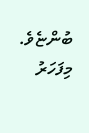ބުންޏެވެ.
މިފަހަރު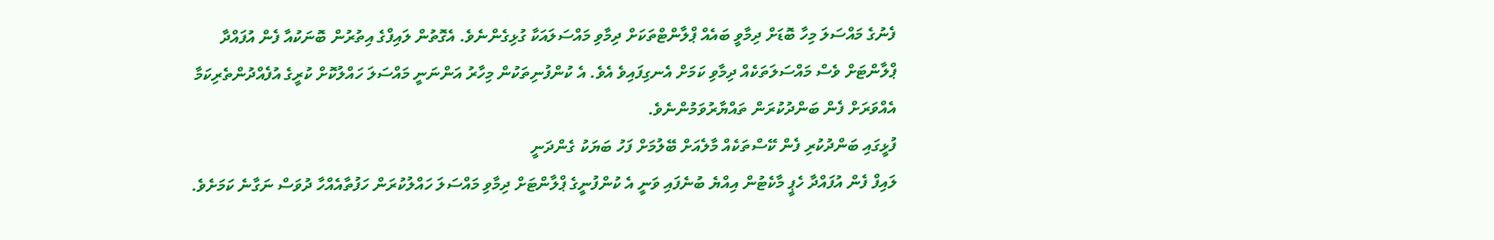ފެނުގެ މައްސަލަ މިހާ ބޮޑަށް ދިމާވީ ބައެއް ޕްލާންޓްތަކަށް ދިމާވި މައްސަލައަކާ ގުޅިގެންނެވެ. އެގޮތުން ލައިފްގެ އިތުރުން ބޮނަކުއާ ފެން އުފައްދާ ޕްލާންޓަށް ވެސް މައްސަލަތަކެއް ދިމާވި ކަމަށް އެނގިފައިވެ އެވެ. އެ ކުންފުނިތަކުން މިހާރު އަންނަނީ މައްސަލަ ހައްލުކޮށް ކުރީގެ އުފެއްދުންތެރިކަމާ އެއްވަރަށް ފެން ބަންދުކުރަން ތައްޔާރުވަމުންނެވެ.
ފުޅީގައި ބަންދުކުރި ފެން ކޭސްތަކެއް މާލެއަށް ބޭލުމަށް ފަހު ބަޔަކު ގެންދަނީ
ލައިފް ފެން އުފައްދާ ހެޕީ މާކެޓުން އިއްޔެ ބުނެފައި ވަނީ އެ ކުންފުނީގެ ޕްލާންޓަށް ދިމާވި މައްސަލަ ހައްލުކުރަން ހަފުތާއެއްހާ ދުވަސް ނަގާނެ ކަމަށެވެ.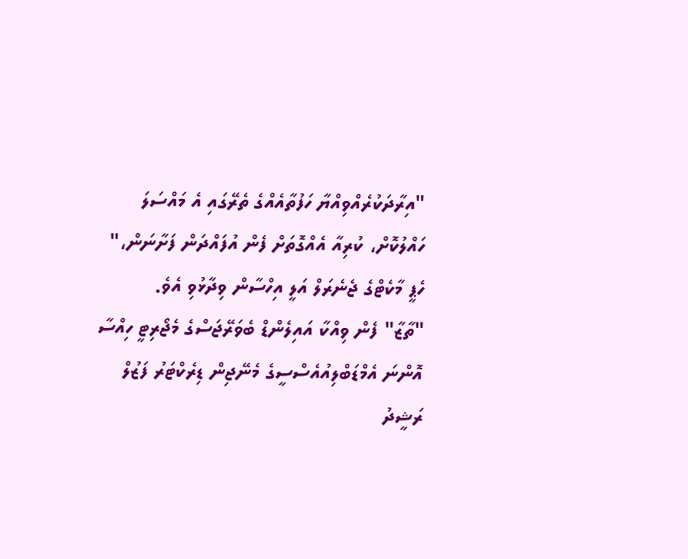"އިރާދަކުރެއްވިއްޔާ ހަފުތާއެއްގެ ތެރޭގައި އެ މައްސަލަ ހައްލުކޮށް، ކުރިއާ އެއްގޮތަށް ފެން އުފައްދަން ފަށާނަން،" ހެޕީ މާކެޓްގެ ޖެނެރަލް އަލީ އިހްސާން ވިދާޅުވި އެވެ.
"ތާޒާ" ފެން ވިއްކާ އައިލެންޑް ބެވަރޭޖަސްގެ މެޖޯރިޓީ ހިއްސާ އޮންނަ އެމްޑަބްލިއުއެސްސީގެ މެނޭޖިން ޑިރެކްޓަރު ފަޒުލް ރަޝީދު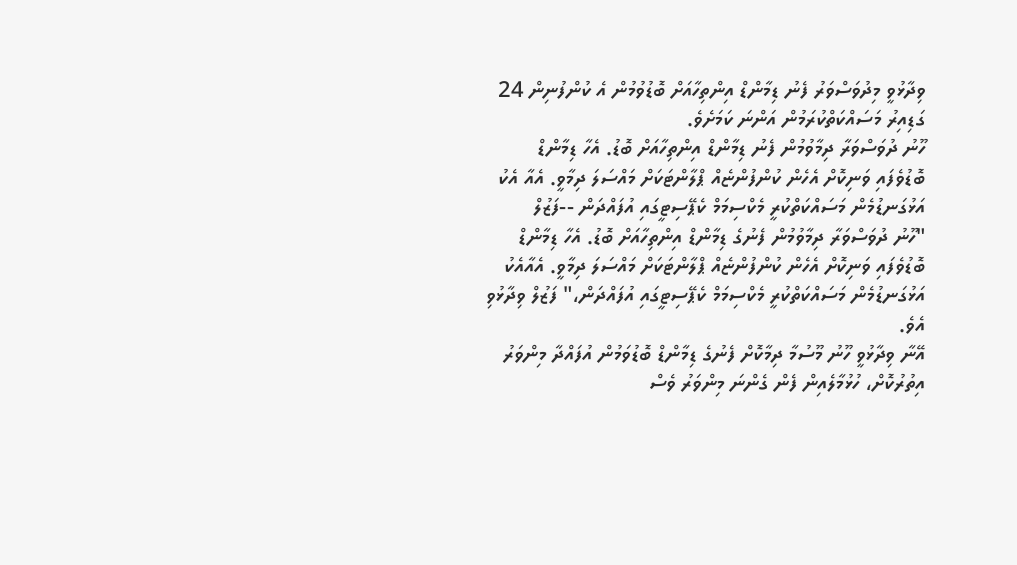ވިދާޅުވީ މިދުވަސްވަރު ފެނު ޑިމާންޑް އިންތިހާއަށް ބޮޑުވުމުން އެ ކުންފުނިން 24 ގަޑިއިރު މަސައްކަތްކުރަމުން އަންނަ ކަމަށެވެ.
ހޫނު ދުވަސްވަރާ ދިމާވުމުން ފެނު ޑިމާންޑް އިންތިހާއަށް ބޮޑު. އެހާ ޑިމާންޑް ބޮޑުވެފައި ވަނިކޮށް އެހެން ކުންފުންޏެއް ޕްލާންޓަކަށް މައްސަލަ ދިމާވީ. އެއާ އެކު އަޅުގަނޑުމެން މަސައްކަތްކުރީ މެކްސިމަމް ކެޕޭސިޓީގައި އުފައްދަން --ފަޒުލް
"ހޫނު ދުވަސްވަރާ ދިމާވުމުން ފެނުގެ ޑިމާންޑް އިންތިހާއަށް ބޮޑު. އެހާ ޑިމާންޑް ބޮޑުވެފައި ވަނިކޮށް އެހެން ކުންފުންޏެއް ޕްލާންޓަކަށް މައްސަލަ ދިމާވީ. އެއާއެކު އަޅުގަނޑުމެން މަސައްކަތްކުރީ މެކްސިމަމް ކެޕޭސިޓީގައި އުފައްދަން،" ފަޒުލް ވިދާޅުވި އެވެ.
އޭނާ ވިދާޅުވީ ހޫނު މޫސުމާ ދިމާކޮށް ފެނުގެ ޑިމާންޑް ބޮޑުވަމުން އުފައްދާ މިންވަރު އިތުރުކޮށް، ހުޅުމާލެއިން ފެން ގެންނަ މިންވަރު ވެސް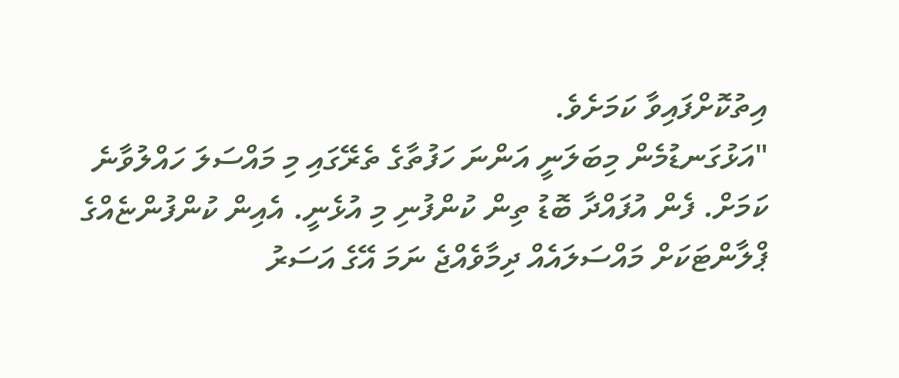އިތުކޮށްފައިވާ ކަމަށެވެ.
"އަޅުގަނޑުމެން މިބަލަނީ އަންނަ ހަފުތާގެ ތެރޭގައި މި މައްސަލަ ހައްލުވާނެ ކަމަށް. ފެން އުފައްދާ ބޮޑު ތިން ކުންފުނި މި އުޅެނީ. އެއިން ކުންފުންޏެއްގެ ޕްލާންޓަކަށް މައްސަލައެއް ދިމާވެއްޖެ ނަމަ އޭގެ އަސަރު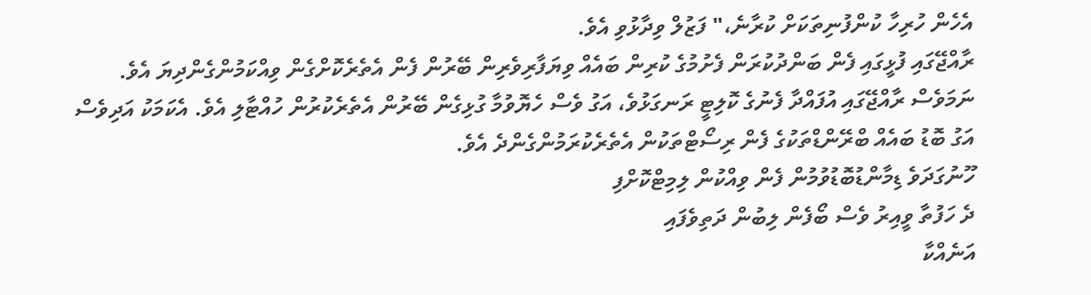އެހެން ހުރިހާ ކުންފުނިތަކަށް ކުރާނެ،" ފަޒުލް ވިދާޅުވި އެވެ.
ރާއްޖޭގައި ފުޅީގައި ފެން ބަންދުކުރަން ފެށުމުގެ ކުރިން ބައެއް ވިޔަފާރިވެރިން ބޭރުން ފެން އެތެރެކޮށްގެން ވިއްކަމުންގެންދިޔަ އެވެ. ނަމަވެސް ރާއްޖޭގައި އުފައްދާ ފެނުގެ ކޮލިޓީ ރަނގަޅުވެ، އަގު ވެސް ހެޔޮވުމާ ގުޅިގެން ބޭރުން އެތެރެކުރުން ހުއްޓާލި އެވެ. އެކަމަކު އަދިވެސް އަގު ބޮޑު ބައެއް ބްރޭންޑްތަކުގެ ފެން ރިސޯޓްތަކުން އެތެރެކުރަމުންގެންދެ އެވެ.
ހޫނުގަދަވެ ޑިމާންޑުބޮޑުވުމުން ފެން ވިއްކުން ލިމިޓްކޮށްފި
ދެ ހަފުތާ ވީއިރު ވެސް ބޯފެން ލިބުން ދަތިވެފައި
އަނެއްކާ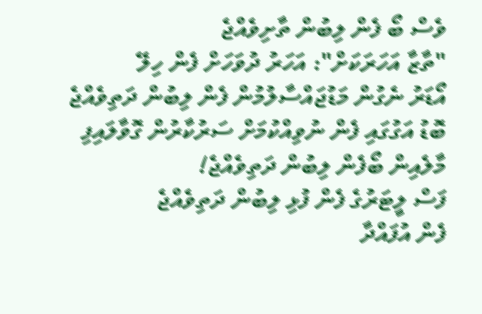ވެސް ބޯ ފެން ލިބުން ތާށިވެއްޖެ
"ތާޒާ އަހަރަކަށް": އަހަރު ދުވަހަށް ފެން ހިލޭ
އޯޑަރު ނެގުން މަޑުޖައްސާލުމުން ފެން ލިބުން ދަތިވެއްޖެ
ބޮޑު އަގުގައި ފެން ނުވިއްކުމަށް ސަރުކާރުން ގޮވާލައިފި
މާލެއިން ބޯފެން ލިބުން ދަތިވެއްޖެ!
ފަސް ލީޓަރުގެ ފެން ފުޅި ލިބުން ދަތިވެއްޖެ
ފެން އުފައްދާ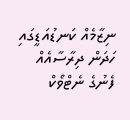ނިޒާމެއް ކަނޑުއަޑީގައި ހަދަން ދިރާސާއެއް
ފެނުގެ ނެޓްވޯކް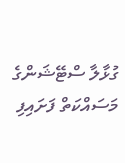ގުޅާލާ ސްޓޭޝަންގެ މަސައްކަތް ފަށައިފި